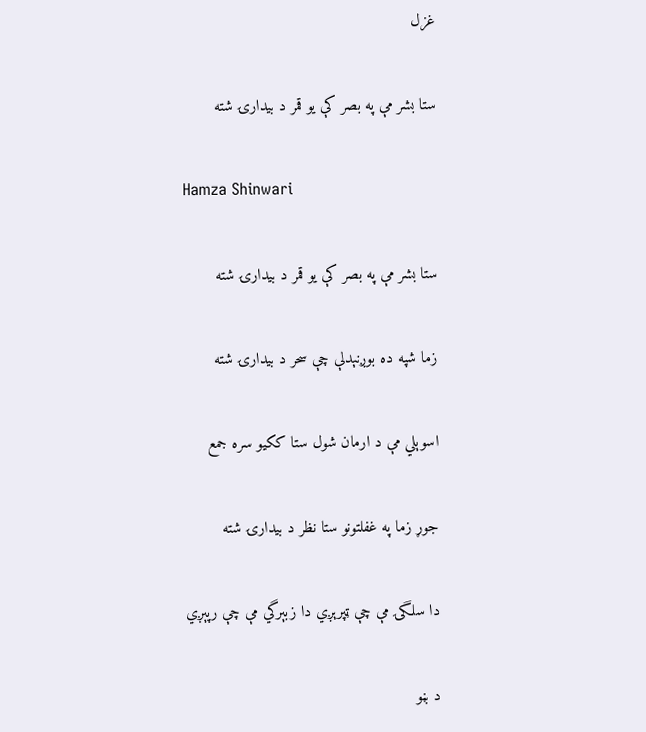غزل

ستا بشر مې په بصر کې يو قمر د بيدارۍ شته

Hamza Shinwari

ستا بشر مې په بصر کې يو قمر د بيدارۍ شته

زما شپه ده بوږنېدلې چې سحر د بيدارۍ شته

اسوېلي مې د ارمان شول ستا ککيو سره جمع

جوړ زما په غفلتونو ستا نظر د بيدارۍ شته

دا سلگۍ مې چې ټپرېږي دا زبېرگي مې چې رپېږي

د بڼو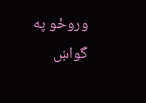وروځو په گواښ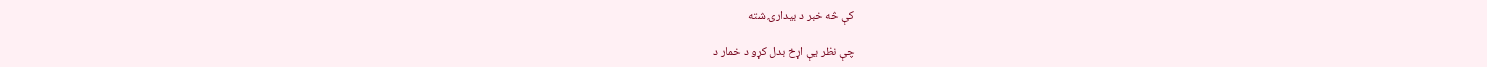کې څه خبر د بيدارۍ شته

چې نظر يې اړخ بدل کړو د خمار د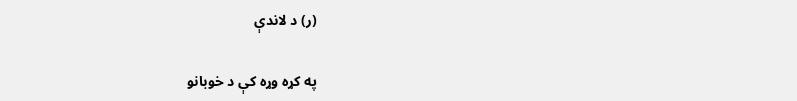(ر) د لاندې

په کړه وړه کې د خوبانو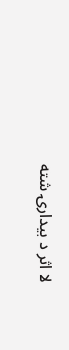لا اثر د بيدارۍ شته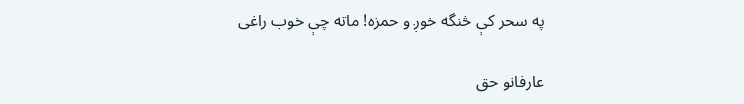په سحر کې څنگه خوږ و حمزه! ماته چې خوب راغی

عارفانو حق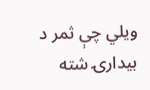ويلي چې ثمر د بيدارۍ شته